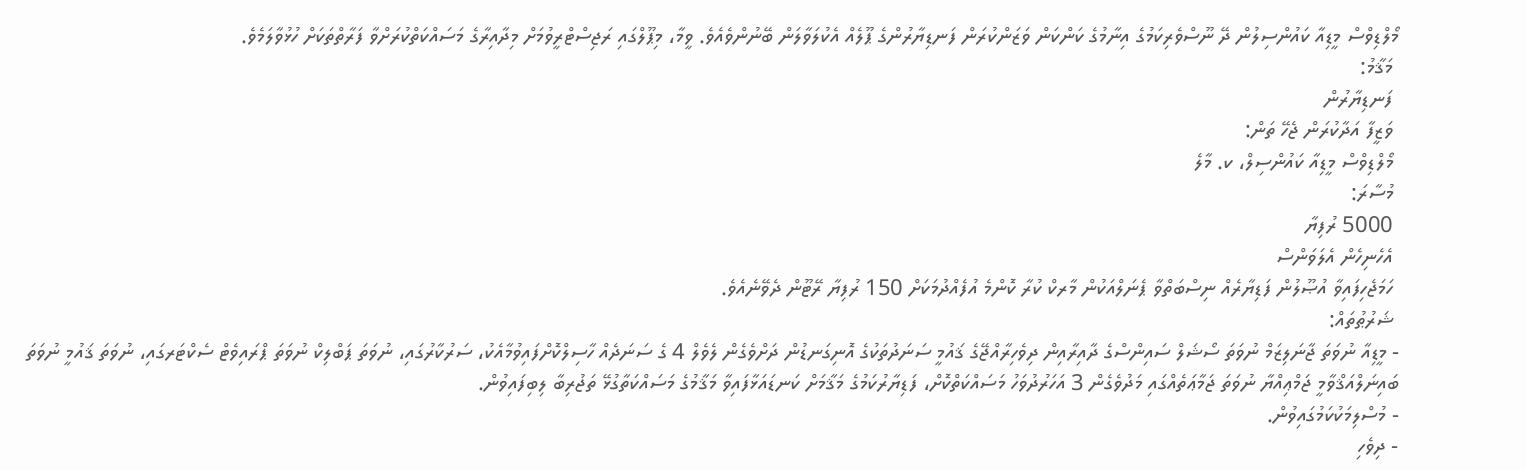މޯލްޑިވްސް މީޑިއާ ކައުންސިލުން ދޭ ނޫސްވެރިކަމުގެ އިނާމުގެ ކަންކަން ވަޒަންކުރަން ފަނޑިޔާރުންގެ ޕޫލެއް އެކުލަވާލަން ބޭނުންވެއެވެ. ވީމާ، މިޕޫލްގައި ރަޖިސްޓްރީވުމަށް މިދާއިރާގެ މަސައްކަތްކުރަށްވާ ފަރާތްތަކަށް ހުޅުވާލަމެވެ.
 މަޤާމު:
 ފަނޑިޔާރުން
 ވަޒީފާ އަދާކުރަން ޖެހޭ ތަން:
 މޯލްޑިވްސް މީޑިއާ ކައުންސިލް، ކ. މާލެ
 މުސާރަ:
 5000 ރުފިޔާ
 އެހެނިހެން އެލަވަންސް
 ހަމަޖެހިފައިވާ އުޞޫލުން ފަޑިޔާރެއް ނިސްބަތްވާ ޕެނަލްއަކުން މާރކް ކުރާ ކޮންމެ އުފެއްދުމަކަށް 150 ރުފިޔާ ރޭޓޫން ދެވޭނެއެވެ.
 ޝަރުޠުތައް:
- މީޑިއާ ނުވަތަ ޖާނަލިޒަމް ނުވަތަ ސޯޝަލް ސައިންސްގެ ދާއިރާއިން ދިވެހިރާއްޖޭގެ ޤައުމީ ސަނަދުތަކުގެ އޮނިގަނޑުން ދަށްވެގެން ލެވެލް 4 ގެ ސަނަދެއް ހާސިލްކޮށްފައިވުމާއެކު، ސަރުކާރުގައި، ނުވަތަ ޕަބްލިކް ނުވަތަ ޕްރައިވެޓް ސެކްޓަރގައި، ނުވަތަ ޤައުމީ ނުވަތަ ބައިނަލްއަޤްވާމީ ޖަމްޢިއްޔާ ނުވަތަ ޖަމާޢަތެއްގައި މަދުވެގެން 3 އަހަރުދުވަހު މަސައްކަތްކޮށް، ފަޑިޔާރުކަމުގެ މަޤާމަށް ކަނޑައަޅާފައިވާ މަޤާމުގެ މަސައްކަތާގުޅޭ ތަޖުރިބާ ލިބިފައިވުން.
- މުސްލިމަކުކަމުގައިވުން.
- ދިވެހި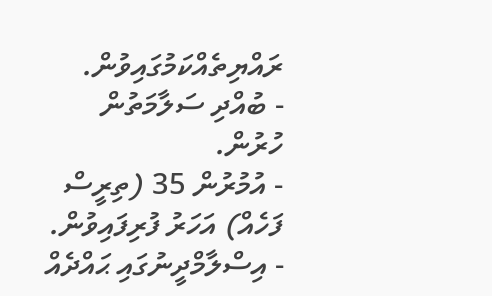ރައްޔިތެއްކަމުގައިވުން.
- ބުއްދި ސަލާމަތުން ހުރުން.
- އުމުރުން 35 (ތިރީސް ފަހެއް) އަހަރު ފުރިފައިވުން.
- އިސްލާމްދީނުގައި ޙައްދެއް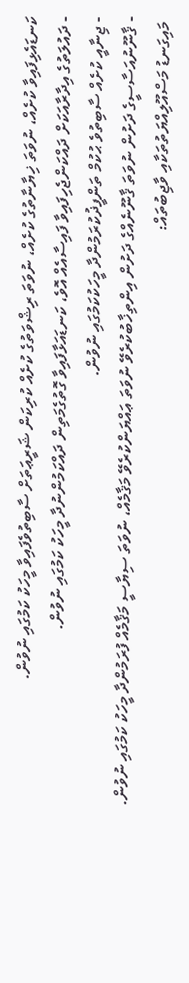ކަނޑައެޅިފައިވާ ކުށެއް، ނުވަތަ ޚިޔާނާތުގެ ކުށެއް، ނުވަތަ ރިޝްވަތުގެ ކުށެއް ކުރިކަން ޝަރީޢަތަށް ސާބިތުވެފައިވާ މީހަކު ކަމުގައި ނުވުން.
- ދައުލަތުގެ އިދާރާއަކަށް ދައްކަންޖެހިފައިވާ ފައިސާއެއް އޮވެ، ކަނޑައަޅާފައިވާ ގޮތުގެމަތިން ދައްކަމުންނުދާ މީހަކު ކަމުގައި ނުވުން.
- ޖިނާއީ ކުށެއް ސާބިތުވެ ޙުކުމް ތަންފީޛުކުރަމުންދާ މީހަކުކަމުގައި ނުވުން.
- ޤާނޫނުއަސާސީގެ ދަށުން ނުވަތަ ޤާނޫނެއްގެ ދަށުން އިންތިޚާބުކުރެވޭ ނުވަތަ ޢައްޔަންކުރެވޭ މަޤާމެއް، ނުވަތަ ސިޔާސީ މަޤާމެއް ފުރަމުންދާ މީހަކު ކަމުގައި ނުވުން.
 މައިގަނޑު މަސްއޫލިއްޔަތުތަކާއި ވާޖިބުތައް: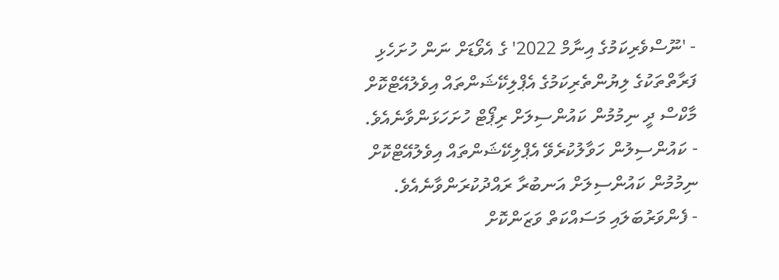- 'ނޫސްވެރިކަމުގެ އިނާމް 2022' ގެ އެވޯޑަށް ނަން ހުށަހެޅި ފަރާތްތަކުގެ ލިޔުންތެރިކަމުގެ އެޕްލިކޭޝަންތައް އިވެލުއޭޓްކޮށް މާކްސް ދީ ނިމުމުން ކައުންސިލަށް ރިޕޯޓް ހުށަހަޅަންވާނެއެވެ.
- ކައުންސިލުން ހަވާލުކުރެވޭ އެޕްލިކޭޝަންތައް އިވެލުއޭޓްކޮށް ނިމުމުން ކައުންސިލަށް އަނބުރާ ރައްދުކުރަންވާނެއެވެ.
- ފެންވަރުބަލައި މަސައްކަތް ވަޒަންކޮށް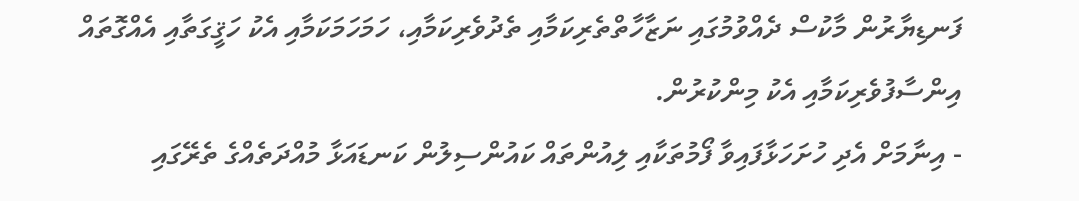ފަނޑިޔާރުން މާކުސް ދެއްވުމުގައި ނަޒާހާތްތެރިކަމާއި ތެދުވެރިކަމާއި، ހަމަހަމަކަމާއި އެކު ހަޤީގަތާއި އެއްގޮތައް އިންސާފުވެރިކަމާއި އެކު މިންކުރުން.
- އިނާމަށް އެދި ހުށަހަޅާފައިވާ ފޯމުތަކާއި ލިއުންތައް ކައުންސިލުން ކަނޑައަޅާ މުއްދަތެއްގެ ތެރޭގައި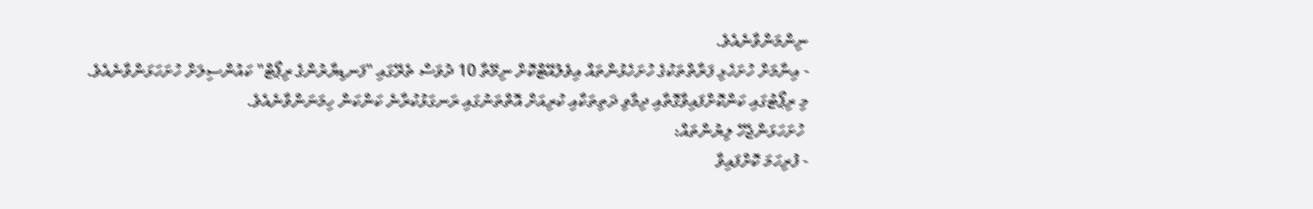ނިންމަންވާނެއެވެ.
- އިނާމަށް ހުށަހެޅި ފަރާތްތަކުގެ ހުށަހެޅުންތައް އިވެލުއޭޓްކޮށް ނިމޭތާ 10 ދުވަސް ތެރޭގައި "ފަނޑިޔާރުންގެ ރިޕޯޓް" ކައުންސިލަށް ހުށަހަޅަންވާނެއެވެ. މި ރިޕޯޓުގައި ކަންކޮށްފައިވާގޮތާއި ދިމާވި ދަތިތަކާއި ކުރިއަށް އޮތްތަނުގައި ރަނގަޅުކުރާނެ ކަންކަން ހިމަނަންވާނެއެވެ.
 ހުށަހަޅަންޖެހޭ ލިޔުންތައް:
- ފުރިހަމަ ކޮށްފައިވާ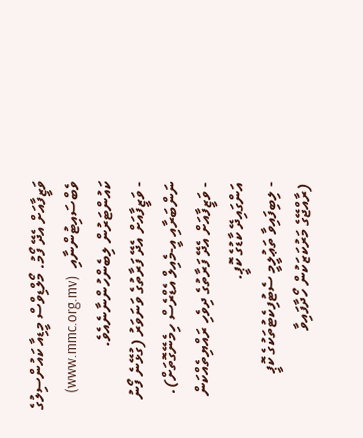ވަޒީފާއަށް އެދޭ ފޯމު. މޯލްޑިވްސް މީޑިއާ ކައުންސިލުގެ ވެބްސައިޓުންނާއި  (www.mmc.org.mv) ކައުންޓަރުން ލިބެންހުންނާނެއެވެ.
- ވަޒީފާއަށް އެދޭ ފަރާތުގެ ވަނަވަރު (ގުޅޭނެ ފޯނު ނަންބަރާއި އީ-މެއިލް އެޑްރެސް ހިމެނޭގޮތަށް).
- ވަޒީފާއަށް އެދޭ ފަރާތުގެ ދިވެހި ރައްޔިތެއްކަން އަންގައިދޭ ކާޑުގެ ކޮޕީ.
- ލިބިފައިވާ ތަޢުލީމީ ސެޓުފިކެޓުތަކުގެ ކޮޕީ (ރާއްޖޭގެ މަރުކަޒަކުން ހޯދާފައިވާ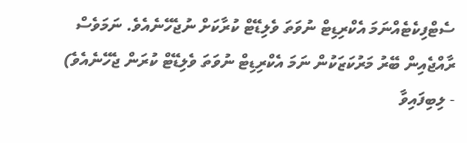ސެޓްފިކެޓެއްނަމަ އެކްރިޑިޓް ނުވަތަ ވެލިޑޭޓް ކުރާކަށް ނުޖެހޭނެއެވެ. ނަމަވެސް ރާއްޖެއިން ބޭރު މަރުކަޒަކުން ނަމަ އެކްރިޑިޓް ނުވަތަ ވެލިޑޭޓް ކުރަން ޖެހޭނެއެވެ)
- ލިބިފައިވާ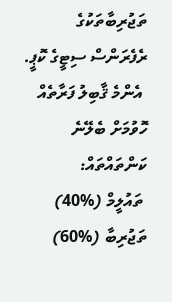ތަޖުރިބާތަކުގެ ރެފެރަންސް ސިޓީގެ ކޮޕީ.
 އެންމެ ޤާބިލު ފަރާތެއް ހޮވުމަށް ބެލޭނެ ކަންތައްތައް:
 ތައުލީމް (%40)
ތަޖުރިބާ (%60)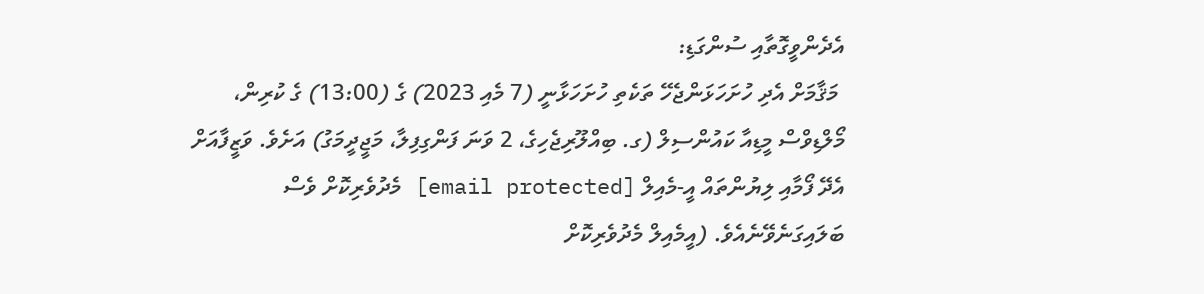އެދެންވީގޮތާއި ސުންގަޑި:
 މަޤާމަށް އެދި ހުށަހަޅަންޖެހޭ ތަކެތި ހުށަހަޅާނީ (7 މެއި 2023) ގެ (13:00) ގެ ކުރިން، މޯލްޑިވްސް މީޑިއާ ކައުންސިލް (ގ. ބިއްލޫރިޖެހިގެ، 2 ވަނަ ފަންގިފިލާ، މަޖީދީމަގު) އަށެވެ. ވަޒީފާއަށް އެދޭ ފޯމާއި ލިޔުންތައް އީ-މެއިލް [email protected] މެދުވެރިކޮށް ވެސް ބަލައިގަނެވޭނެއެވެ. (އީމެއިލް މެދުވެރިކޮށް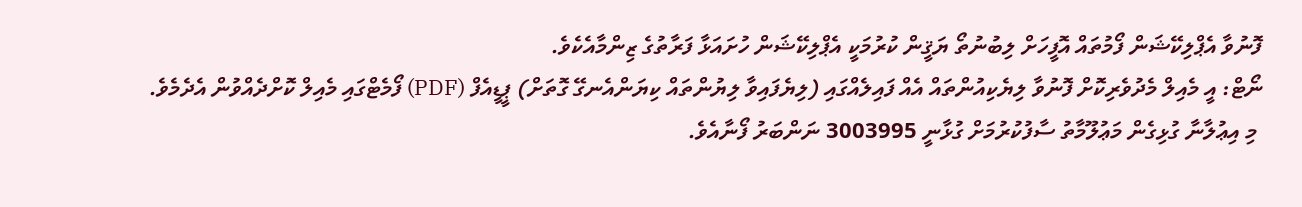ފޮނުވާ އެޕްލިކޭޝަން ފޯމުތައް އޮފީހަށް ލިބުނުތޯ ޔަޤީން ކުރުމަކީ އެޕްލިކޭޝަން ހުށައަޅާ ފަރާތުގެ ޒިންމާއެކެވެ.
ނޯޓް: އީ މެއިލް މެދުވެރިކޮށް ފޮނުވާ ލިޔެކިއުންތައް އެއް ފައިލެއްގައި (ލިޔެފައިވާ ލިޔުންތައް ކިޔަންއެނގޭ ގޮތަށް) ޕީޑީއެފް (PDF) ފޯމެޓްގައި މެއިލް ކޮށްދެއްވުން އެދެމެވެ.
 މި އިޢުލާނާ ގުޅިގެން މަޢުލޫމާތު ސާފުކުރުމަށް ގުޅާނީ 3003995 ނަންބަރު ފޯނާއެވެ.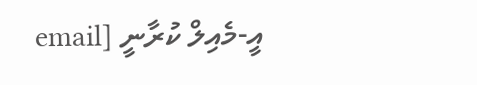އީ-މެއިލް ކުރާނީ [email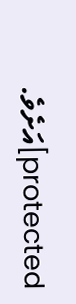protected]އަށެވެ.